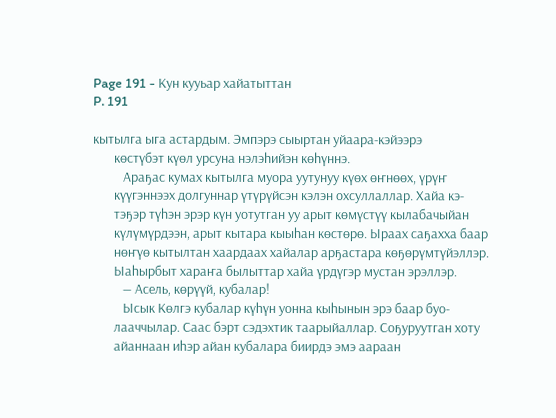Page 191 - Кун кууьар хайатыттан
P. 191

кытылга ыга астардым. Эмпэрэ сыыртан уйаара-кэйээрэ
       көстүбэт күөл урсуна нэлэһийэн көһүннэ.
          Араҕас кумах кытылга муора уутунуу күөх өҥнөөх, үрүҥ
       күүгэннээх долгуннар үтүрүйсэн кэлэн охсуллаллар. Хайа кэ-
       тэҕэр түһэн эрэр күн уотутган уу арыт көмүстүү кылабачыйан
       күлүмүрдээн, арыт кытара кыыһан көстөрө. Ыраах саҕахха баар
       нөҥүө кытылтан хаардаах хайалар арҕастара көҕөрүмтүйэллэр.
       Ыаһырбыт хараҥа былыттар хайа үрдүгэр мустан эрэллэр.
          — Асель, көрүүй, кубалар!
          Ысык Көлгэ кубалар күһүн уонна кыһынын эрэ баар буо-
       лааччылар. Саас бэрт сэдэхтик таарыйаллар. Соҕуруутган хоту
       айаннаан иһэр айан кубалара биирдэ эмэ аараан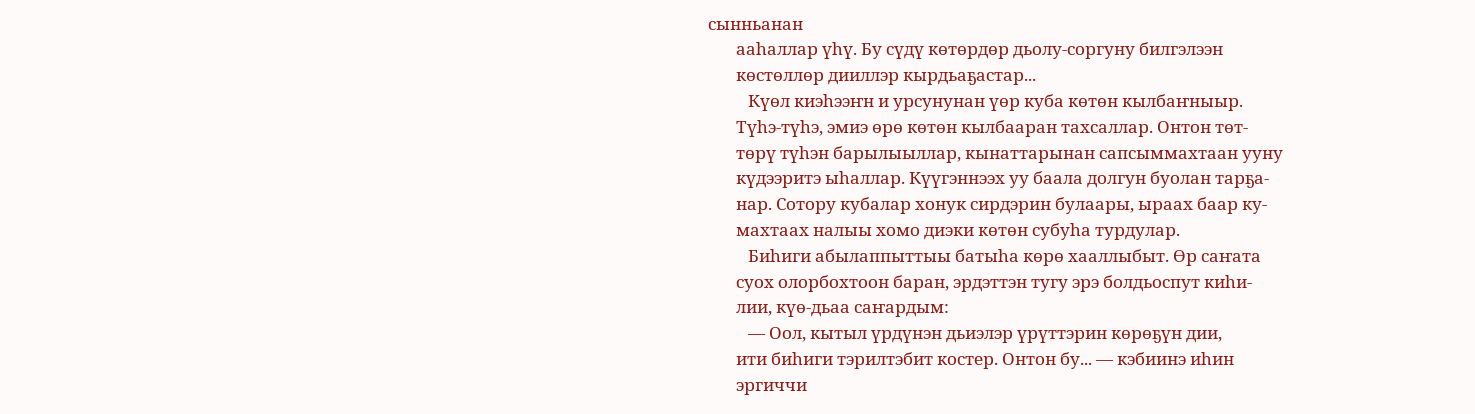сынньанан
       ааһаллар үһү. Бу сүдү көтөрдөр дьолу-соргуну билгэлээн
       көстөллөр дииллэр кырдьаҕастар...
          Күөл киэһээҥн и урсунунан үөр куба көтөн кылбаҥныыр.
       Түһэ-түһэ, эмиэ өрө көтөн кылбааран тахсаллар. Онтон төт-
       төрү түһэн барылыыллар, кынаттарынан сапсыммахтаан ууну
       күдээритэ ыһаллар. Күүгэннээх уу баала долгун буолан тарҕа-
       нар. Сотору кубалар хонук сирдэрин булаары, ыраах баар ку-
       махтаах налыы хомо диэки көтөн субуһа турдулар.
          Биһиги абылаппыттыы батыһа көрө хааллыбыт. Өр саҥата
       суох олорбохтоон баран, эрдэттэн тугу эрэ болдьоспут киһи-
       лии, күө-дьаа саҥардым:
          — Оол, кытыл үрдүнэн дьиэлэр үрүттэрин көрөҕүн дии,
       ити биһиги тэрилтэбит костер. Онтон бу... — кэбиинэ иһин
       эргиччи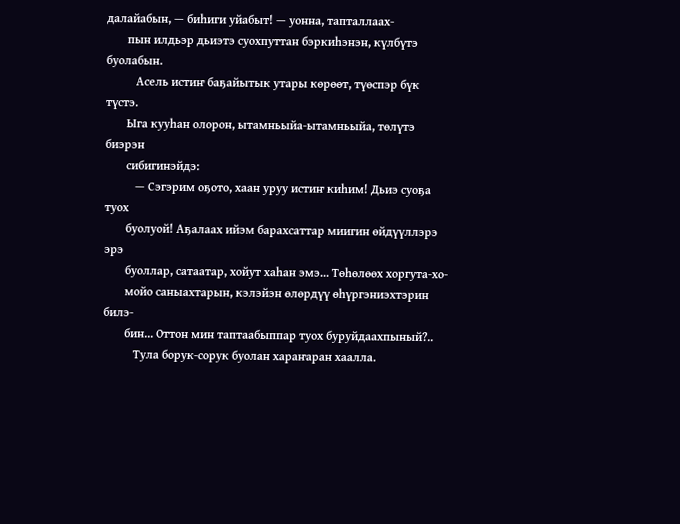далайабын, — биһиги уйабыт! — уонна, тапталлаах-
       пын илдьэр дьиэтэ суохпуттан бэркиһэнэн, күлбүтэ буолабын.
          Асель истиҥ баҕайытык утары көрөөт, түөспэр бүк түстэ.
       Ыга кууһан олорон, ытамньыйа-ытамньыйа, төлүтэ биэрэн
       сибигинэйдэ:
          — Сэгэрим оҕото, хаан уруу истиҥ киһим! Дьиэ суоҕа туох
       буолуой! Аҕалаах ийэм барахсаттар миигин өйдүүллэрэ эрэ
       буоллар, сатаатар, хойут хаһан эмэ... Төһөлөөх хоргута-хо-
       мойо саныахтарын, кэлэйэн өлөрдүү өһүргэниэхтэрин билэ-
       бин... Оттон мин таптаабыппар туох буруйдаахпыный?..
          Тула борук-сорук буолан хараҥаран хаалла.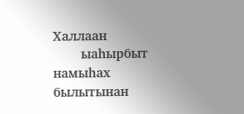Халлаан
       ыаһырбыт намыһах былытынан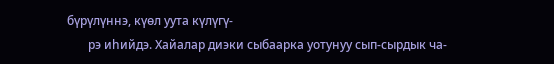бүрүлүннэ, күөл уута күлүгү-
       рэ иһийдэ. Хайалар диэки сыбаарка уотунуу сып-сырдык ча-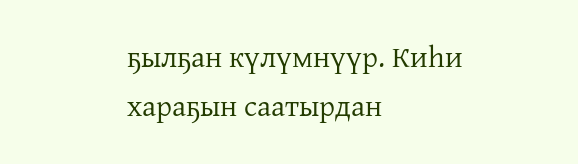ҕылҕан күлүмнүүр. Киһи хараҕын саатырдан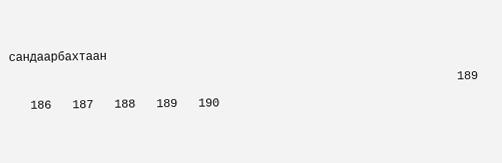сандаарбахтаан
                                                                189
   186   187   188   189   190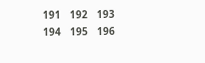191   192   193   194   195   196